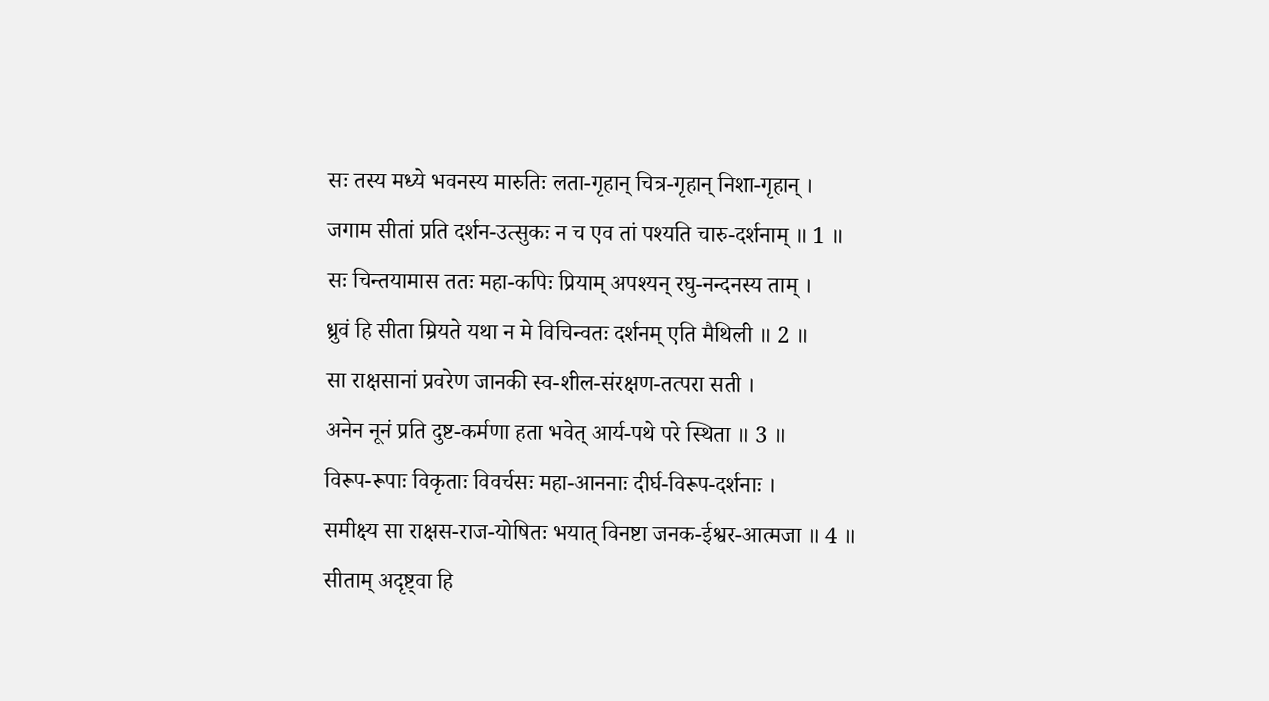सः तस्य मध्ये भवनस्य मारुतिः लता-गृहान् चित्र-गृहान् निशा-गृहान् ।
जगाम सीतां प्रति दर्शन-उत्सुकः न च एव तां पश्यति चारु-दर्शनाम् ॥ 1 ॥
सः चिन्तयामास ततः महा-कपिः प्रियाम् अपश्यन् रघु-नन्दनस्य ताम् ।
ध्रुवं हि सीता म्रियते यथा न मे विचिन्वतः दर्शनम् एति मैथिली ॥ 2 ॥
सा राक्षसानां प्रवरेण जानकी स्व-शील-संरक्षण-तत्परा सती ।
अनेन नूनं प्रति दुष्ट-कर्मणा हता भवेत् आर्य-पथे परे स्थिता ॥ 3 ॥
विरूप-रूपाः विकृताः विवर्चसः महा-आननाः दीर्घ-विरूप-दर्शनाः ।
समीक्ष्य सा राक्षस-राज-योषितः भयात् विनष्टा जनक-ईश्वर-आत्मजा ॥ 4 ॥
सीताम् अदृष्ट्वा हि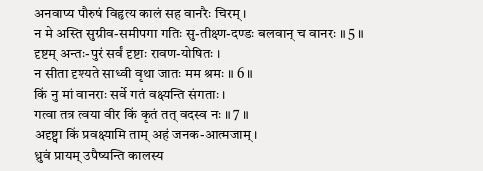अनवाप्य पौरुषं विहृत्य कालं सह वानरैः चिरम् ।
न मे अस्ति सुग्रीव-समीपगा गतिः सु-तीक्ष्ण-दण्डः बलवान् च वानरः ॥ 5 ॥
दृष्टम् अन्तः-पुरं सर्वं दृष्टाः रावण-योषितः ।
न सीता दृश्यते साध्वी वृथा जातः मम श्रमः ॥ 6 ॥
किं नु मां वानराः सर्वे गतं वक्ष्यन्ति संगताः ।
गत्वा तत्र त्वया वीर किं कृतं तत् वदस्व नः ॥ 7 ॥
अदृष्ट्वा किं प्रवक्ष्यामि ताम् अहं जनक-आत्मजाम् ।
ध्रुवं प्रायम् उपैष्यन्ति कालस्य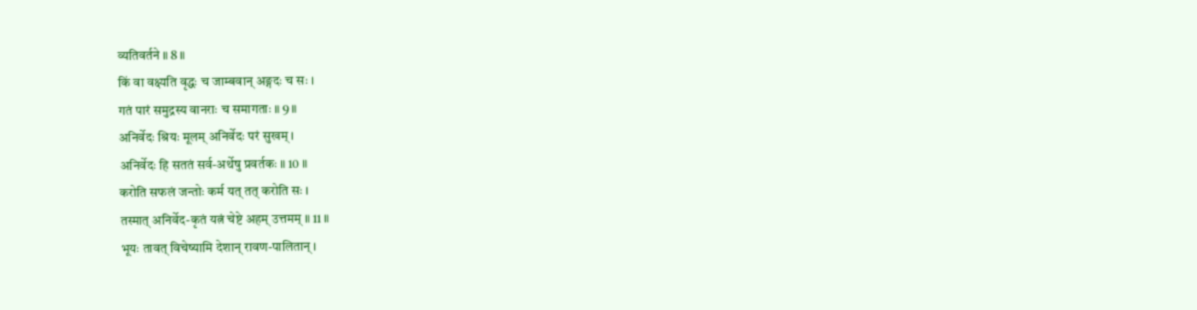व्यतिवर्तने ॥ 8 ॥
किं वा वक्ष्यति वृद्धः च जाम्बवान् अङ्गदः च सः ।
गतं पारं समुद्रस्य वानराः च समागताः ॥ 9 ॥
अनिर्वेदः श्रियः मूलम् अनिर्वेदः परं सुखम् ।
अनिर्वेदः हि सततं सर्व-अर्थेषु प्रवर्तकः ॥ 10 ॥
करोति सफलं जन्तोः कर्म यत् तत् करोति सः ।
तस्मात् अनिर्वेद-कृतं यत्नं चेष्टे अहम् उत्तमम् ॥ 11 ॥
भूयः तावत् विचेष्यामि देशान् रावण-पालितान् ।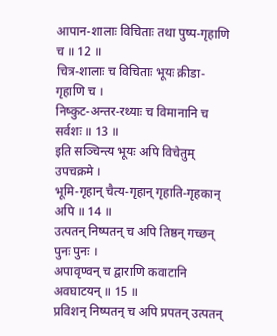आपान-शालाः विचिताः तथा पुष्प-गृहाणि च ॥ 12 ॥
चित्र-शालाः च विचिताः भूयः क्रीडा-गृहाणि च ।
निष्कुट-अन्तर-रथ्याः च विमानानि च सर्वशः ॥ 13 ॥
इति सञ्चिन्त्य भूयः अपि विचेतुम् उपचक्रमे ।
भूमि-गृहान् चैत्य-गृहान् गृहाति-गृहकान् अपि ॥ 14 ॥
उत्पतन् निष्पतन् च अपि तिष्ठन् गच्छन् पुनः पुनः ।
अपावृण्वन् च द्वाराणि कवाटानि अवघाटयन् ॥ 15 ॥
प्रविशन् निष्पतन् च अपि प्रपतन् उत्पतन्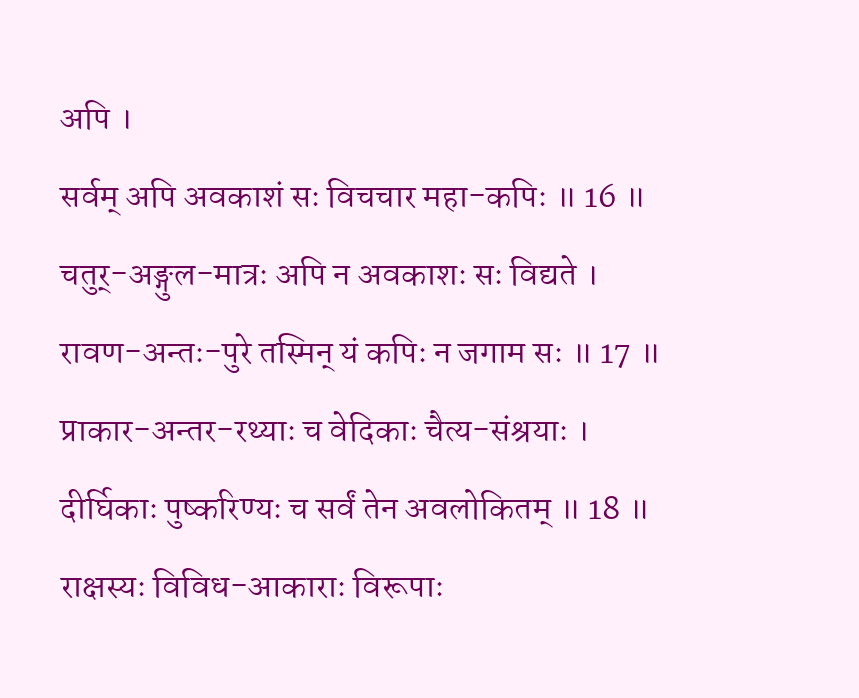अपि ।
सर्वम् अपि अवकाशं सः विचचार महा-कपिः ॥ 16 ॥
चतुर्-अङ्गुल-मात्रः अपि न अवकाशः सः विद्यते ।
रावण-अन्तः-पुरे तस्मिन् यं कपिः न जगाम सः ॥ 17 ॥
प्राकार-अन्तर-रथ्याः च वेदिकाः चैत्य-संश्रयाः ।
दीर्घिकाः पुष्करिण्यः च सर्वं तेन अवलोकितम् ॥ 18 ॥
राक्षस्यः विविध-आकाराः विरूपाः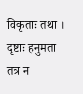विकृताः तथा ।
दृष्टाः हनुमता तत्र न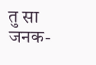तु सा जनक-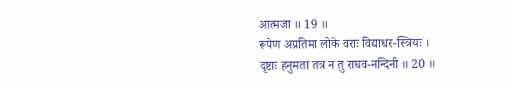आत्मजा ॥ 19 ॥
रूपेण अप्रतिमा लोके वराः विद्याधर-स्त्रियः ।
दृष्टाः हनुमता तत्र न तु राघव-नन्दिनी ॥ 20 ॥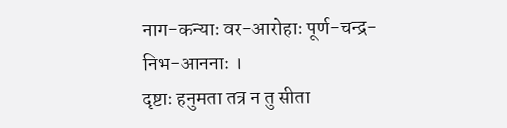नाग-कन्याः वर-आरोहाः पूर्ण-चन्द्र-निभ-आननाः ।
दृष्टाः हनुमता तत्र न तु सीता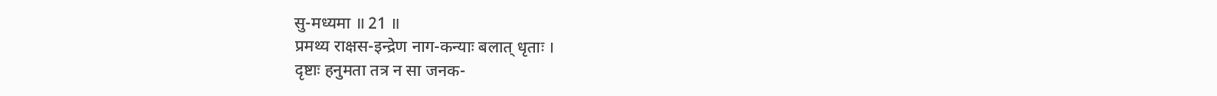सु-मध्यमा ॥ 21 ॥
प्रमथ्य राक्षस-इन्द्रेण नाग-कन्याः बलात् धृताः ।
दृष्टाः हनुमता तत्र न सा जनक-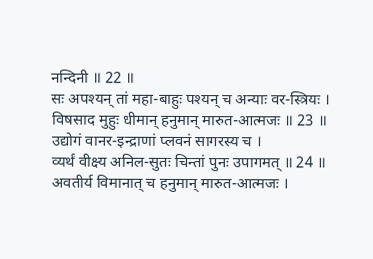नन्दिनी ॥ 22 ॥
सः अपश्यन् तां महा-बाहुः पश्यन् च अन्याः वर-स्त्रियः ।
विषसाद मुहुः धीमान् हनुमान् मारुत-आत्मजः ॥ 23 ॥
उद्योगं वानर-इन्द्राणां प्लवनं सागरस्य च ।
व्यर्थं वीक्ष्य अनिल-सुतः चिन्तां पुनः उपागमत् ॥ 24 ॥
अवतीर्य विमानात् च हनुमान् मारुत-आत्मजः ।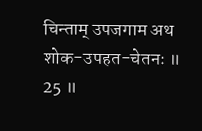चिन्ताम् उपजगाम अथ शोक-उपहत-चेतनः ॥ 25 ॥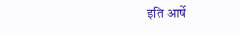इति आर्षे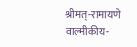श्रीमत्-रामायणे वाल्मीकीय-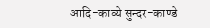आदि-काव्ये सुन्दर-काण्डे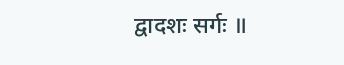द्वादशः सर्गः ॥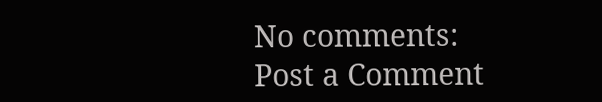No comments:
Post a Comment